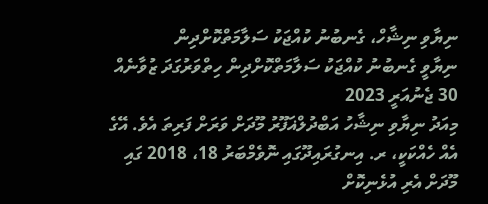ނިޔާވި ނިޝާހް، ގެނބުނު ކުއްޖަކު ސަލާމަތްކޮށްދިން
ނިޔާވީ ގެނބުނު ކުއްޖަކު ސަލާމަތްކޮށްދިން ހިތްވަރުގަދަ ޒުވާނެއް
30 ޖެނުއަރީ 2023
މިއަދު ނިޔާވި ނިޝާހު އަބްދުލްޣަފޫރު މޫދަށް ވަރަށް ފަރިތަ އެވެ. އޭގެ އެއް ހެއްކަކީ، ރ. އިނގުރައިދޫގައި ނޮވެމްބަރު 18، 2018 ގައި މޫދަށް އެރި އުޅެނިކޮށް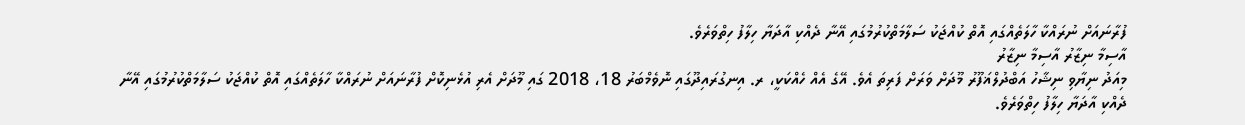ފުރާނައަށް ނުރައްކާ ހާލަތެއްގައި އޮތް ކުއްޖަކު ސަލާމަތްކުރުމުގައި އޭނާ ދެއްކި އާދަޔާ ހިލާފު ހިތްވަރެވެ.
އާސިމާ ނިޒާރު އާސިމާ ނިޒާރު
މިއަދު ނިޔާވި ނިޝާހު އަބްދުލްޣަފޫރު މޫދަށް ވަރަށް ފަރިތަ އެވެ. އޭގެ އެއް ހެއްކަކީ، ރ. އިނގުރައިދޫގައި ނޮވެމްބަރު 18، 2018 ގައި މޫދަށް އެރި އުޅެނިކޮށް ފުރާނައަށް ނުރައްކާ ހާލަތެއްގައި އޮތް ކުއްޖަކު ސަލާމަތްކުރުމުގައި އޭނާ ދެއްކި އާދަޔާ ހިލާފު ހިތްވަރެވެ.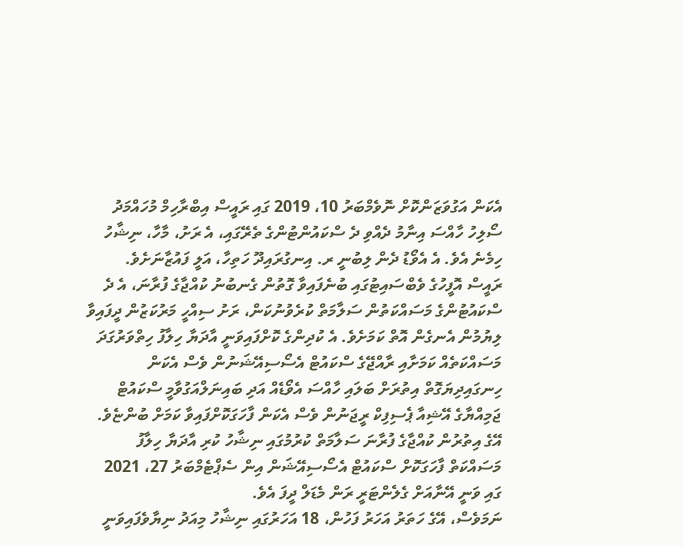އެކަން އަގުވަޒަންކޮށް ނޮވެމްބަރު 10، 2019 ގައި ރައީސް އިބްރާހިމް މުހައްމަދު ސޯލިހު ހާއްސަ އިނާމު ދެއްވި ދެ ސްކައުންޓުންގެ ތެރޭގައި، އެ ރަށު، މާހާ، ނިޝާހު ހިމެނެ އެވެ. އެ އެވޯޑު ދެން ލިބުނީ ރ. އިނގުރައިދޫ ހަތިހާ، އަލީ ފައުޒާނަށެވެ.
ރައީސް އޮފީހުގެ ވެބްސައިޓުގައި ބުނެފައިވާ ގޮތުން ގެނބުނު ކުއްޖާގެ ފުރާނަ، އެ ދެ ސްކައުޓުންގެ މަސައްކަތުން ސަލާމަތް ކުރެވުނުކަން، ރަށު ސިއްހީ މަރުކަޒުން ދީފައިވާ ލިޔުމުން އެނގެން އޮތް ކަމަށެވެ. އެ ކުދިންގެ ކޮށްފައިވަނީ އާދަޔާ ހިލާފު ހިތްވަރުގަދަ މަސައްކަތެއް ކަމަށާއި ރާއްޖޭގެ ސްކައުޓް އެސޯސިއޭޝަނުން ވެސް އެކަން ހިނގައިދިޔަގޮތް އިތުރަށް ބަލައި ހާއްސަ އެވޯޑެއް އަދި ބައިނަލްއަގުވާމީ ސްކައުޓް ޖަމިއްޔާގެ އޭޝިއާ ޕެސިފިކް ރީޖަނުން ވެސް އެކަން ފާހަގަކޮށްފައިވާ ކަމަށް ބުންޏެވެ.
އޭގެ އިތުރުން ކުއްޖާގެ ފުރާނަ ސަލާމަތް ކުރުމުގައި ނިޝާހު ކުރި އާދަޔާ ހިލާފު މަސައްކަތް ފާހަގަކޮށް ސްކައުޓް އެސޯސިއޭޝަން އިން ސެޕްޓެމްބަރު 27، 2021 ގައި ވަނީ އޭނާއަށް ގެލެންޓަރީ ރަން މެޑަލް ދީފަ އެވެ.
ނަމަވެސް، އޭގެ ހަތަރު އަހަރު ފަހުން، 18 އަހަރުގައި ނިޝާހު މިއަދު ނިޔާވެފައިވަނީ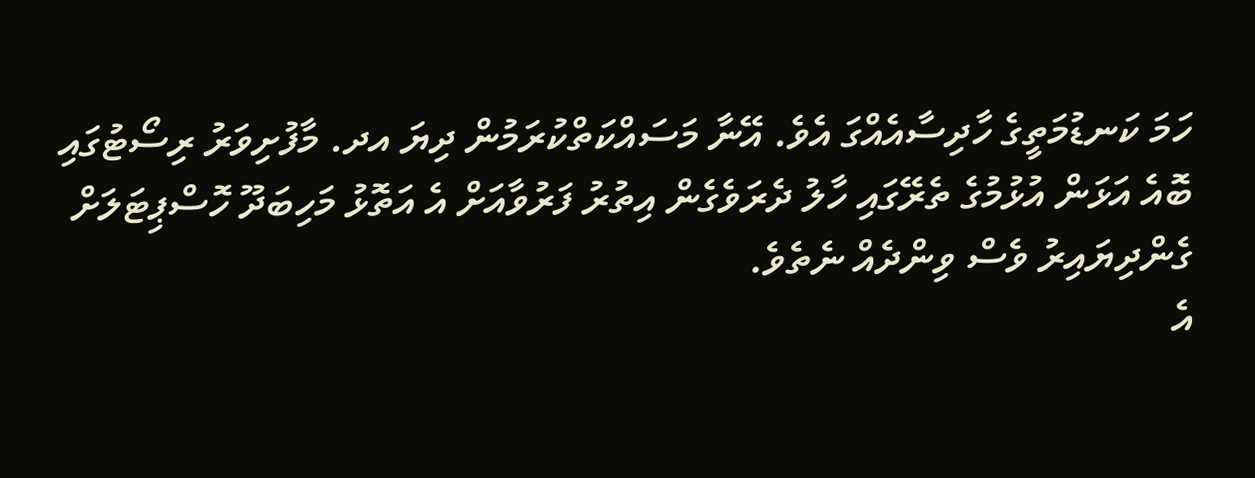ހަމަ ކަނޑުމަތީގެ ހާދިސާއެއްގަ އެވެ. އޭނާ މަސައްކަތްކުރަމުން ދިޔަ އދ. މާފުށިވަރު ރިސޯޓުގައި ބޮއެ އަޅަން އުޅުމުގެ ތެރޭގައި ހާލު ދެރަވެގެން އިތުރު ފަރުވާއަށް އެ އަތޮޅު މަހިބަދޫ ހޮސްޕިޓަލަށް ގެންދިޔައިރު ވެސް ވިންދެއް ނެތެވެ.
އެ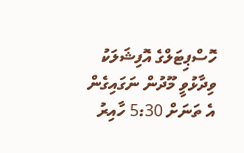ހޮސްޕިޓަލްގެ އޮފިޝަލަކު ވިދާޅުވީ މޫދުން ނަގައިގެން އެ ތަނަށް 5:30 ހާއިރު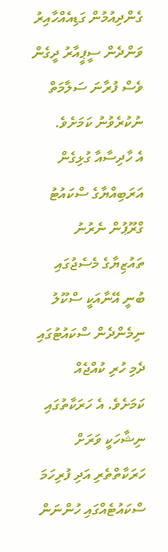ގެންދިއުމުން ގަޑިއެއްހާއިރު ވަންދެން ސީޕީއާރު ދީގެން ވެސް ފުރާނަ ސަލާމަތް ނުކުރެވުނު ކަމަށެވެ.
އެ ހާދިސާއާ ގުޅިގެން އަރަބިއްޔާގެ ސްކައުޓު ގްރޫޕުން ނެރުނު ތައުޒިޔާގެ މެސެޖުގައި ބުނީ އޭނާއަކީ ސްކޫލު ނިމެންދެން ސްކައުޓުގައި ދެމި ހުރި ކުއްޖެއް ކަމަށެވެ. އެ ހަރަކާތުގައި ނިޝާހަކީ ވަރަށް ހަރަކާތްތެރި އަދި ފުރިހަމަ ސްކައުޓެއްގައި ހުންނަން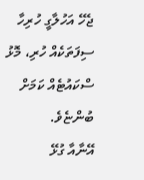ޖެހޭ އަހުލާގީ ހުރިހާ ސިފަތަކެއް ހުރި، މޮޅު ސްކައުޓެއް ކަމަށް ބުންޏެވެ.
އޭނާއާ ގުޅޭ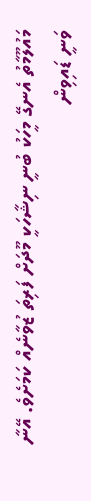މައުލޫމާތު އެނގޭ މީހަކު ބުނީ ނިޝާހަކީ މޫދަށް ފަރިތަ ޒުވާނެއް ކަމަށެވެ. އޭނާ ވަނީ ޑައިވިން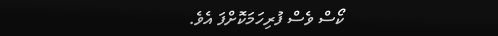ކޯސް ވެސް ފުރިހަމަކޮށްފަ އެވެ.